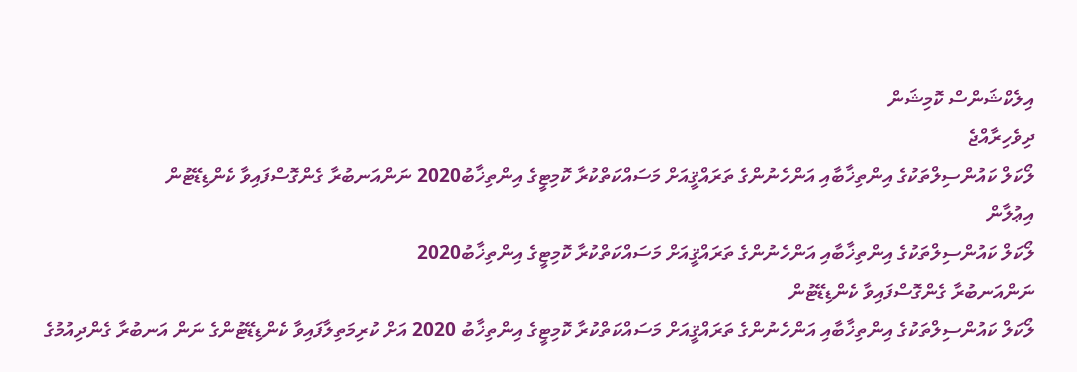އިލެކްޝަންސް ކޮމިޝަން
ދިވެހިރާއްޖެ
ލޯކަލް ކައުންސިލްތަކުގެ އިންތިޚާބާއި އަންހެނުންގެ ތަރައްޤީއަށް މަސައްކަތްކުރާ ކޮމިޓީގެ އިންތިޚާބު2020 ނަންއަނބުރާ ގެންގޮސްފައިވާ ކެންޑިޑޭޓުން
އިޢުލާން
ލޯކަލް ކައުންސިލްތަކުގެ އިންތިޚާބާއި އަންހެނުންގެ ތަރައްޤީއަށް މަސައްކަތްކުރާ ކޮމިޓީގެ އިންތިޚާބު2020
ނަންއަނބުރާ ގެންގޮސްފައިވާ ކެންޑިޑޭޓުން
ލޯކަލް ކައުންސިލްތަކުގެ އިންތިޚާބާއި އަންހެނުންގެ ތަރައްޤީއަށް މަސައްކަތްކުރާ ކޮމިޓީގެ އިންތިޚާބު 2020 އަށް ކުރިމަތިލާފައިވާ ކެންޑިޑޭޓުންގެ ނަން އަނބުރާ ގެންދިއުމުގެ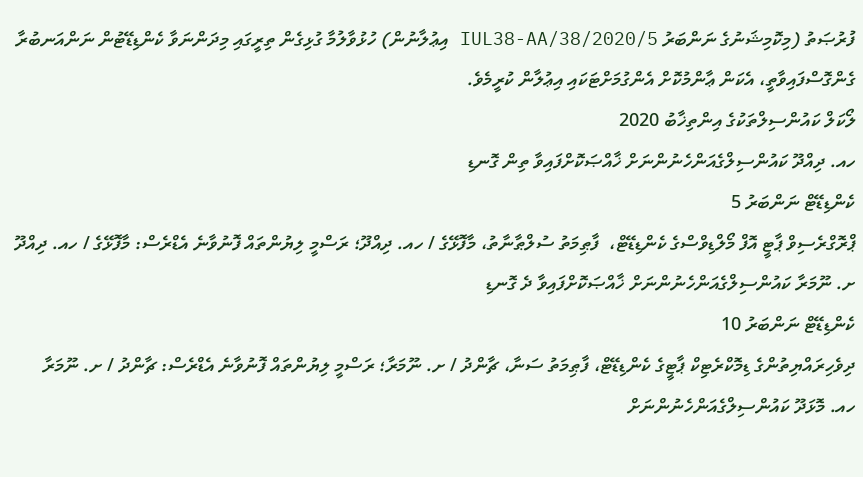ފުރުޞަތު (މިކޮމިޝަނުގެ ނަންބަރު IUL38-AA/38/2020/5 އިޢުލާނުން) ހުޅުވާލުމާ ގުޅިގެން ތިރީގައި މިދަންނަވާ ކެންޑިޑޭޓުން ނަންއަނބުރާ ގެންގޮސްފައިވާތީ، އެކަން ޢާންމުކޮށް އެންގުމަށްޓަކައި އިޢުލާން ކުރީމެވެ.
ލޯކަލް ކައުންސިލްތަކުގެ އިންތިޚާބު 2020
ހއ. ދިއްދޫ ކައުންސިލްގެއަންހެނުންނަށް ޚާއްޞަކޮށްފައިވާ ތިން ގޮނޑި
ކެންޑިޑޭޓް ނަންބަރު 5
ޕްރޮގްރެސިވް ޕާޓީ އޮފް މޯލްޑިވްސްގެ ކެންޑިޑޭޓް،  ފާޠިމަތު ސުލްޠާނާތު، މާފޮޅޭގެ / ހއ. ދިއްދޫ؛ ރަސްމީ ލިޔުންތައް ފޮނުވާނެ އެޑްރެސް: މާފޮޅޭގެ / ހއ. ދިއްދޫ
ށ. ނޫމަރާ ކައުންސިލްގެއަންހެނުންނަށް ޚާއްޞަކޮށްފައިވާ ދެ ގޮނޑި
ކެންޑިޑޭޓް ނަންބަރު 10
ދިވެހިރައްޔިތުންގެ ޑިމޮކްރެޓިކް ޕާޓީގެ ކެންޑިޑޭޓް، ފާޠިމަތު ސަނާ، ޗާންދު / ށ. ނޫމަރާ؛ ރަސްމީ ލިޔުންތައް ފޮނުވާނެ އެޑްރެސް: ޗާންދު / ށ. ނޫމަރާ
ހއ. މޮޅަދޫ ކައުންސިލްގެއަންހެނުންނަށް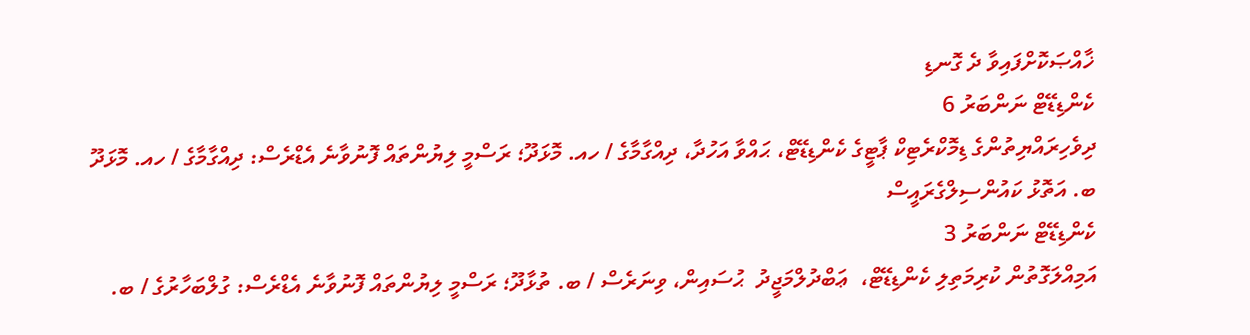ޚާއްޞަކޮށްފައިވާ ދެ ގޮނޑި
ކެންޑިޑޭޓް ނަންބަރު 6
ދިވެހިރައްޔިތުންގެ ޑިމޮކްރެޓިކް ޕާޓީގެ ކެންޑިޑޭޓް، ޙައްވާ އަހުދާ، ދިއްގާމާގެ / ހއ. މޮޅަދޫ؛ ރަސްމީ ލިޔުންތައް ފޮނުވާނެ އެޑްރެސް: ދިއްގާމާގެ / ހއ. މޮޅަދޫ
ބ. އަތޮޅު ކައުންސިލްގެރައީސް
ކެންޑިޑޭޓް ނަންބަރު 3
އަމިއްލަގޮތުން ކުރިމަތިލި ކެންޑިޑޭޓް،  ޢަބްދުލްމަޖީދު  ޙުސައިން، ވިނަރެސް / ބ. ތުޅާދޫ؛ ރަސްމީ ލިޔުންތައް ފޮނުވާނެ އެޑްރެސް: ގުލްބަހާރުގެ / ބ.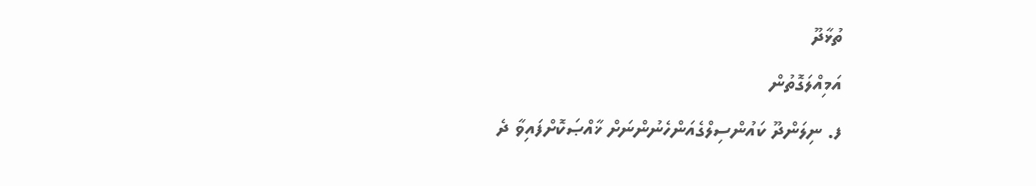ތުޅާދޫ
އަމިއްލަގޮތުން
ފ. ނިލަންދޫ ކައުންސިލްގެއަންހެނުންނަށް ޚާއްޞަކޮށްފައިވާ ދެ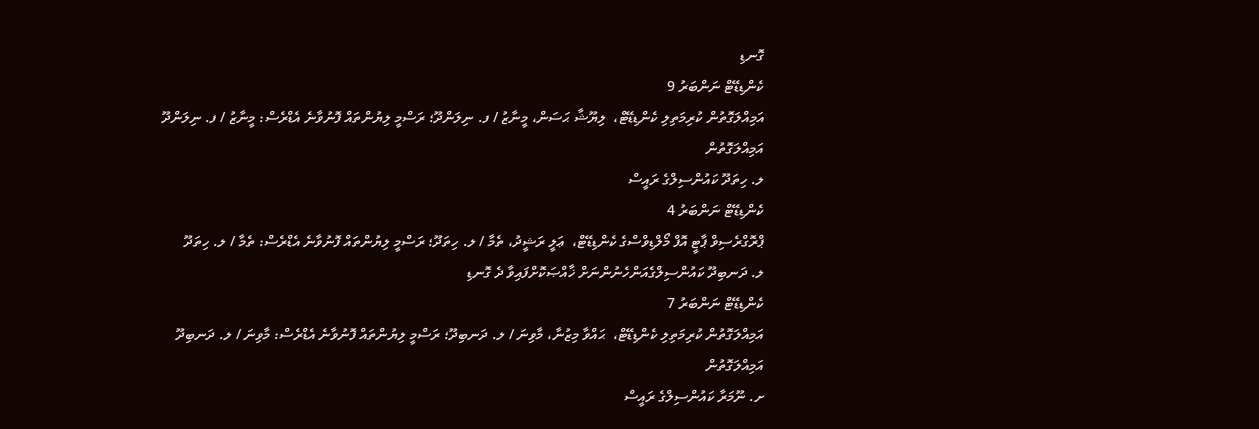ގޮނޑި
ކެންޑިޑޭޓް ނަންބަރު 9
އަމިއްލަގޮތުން ކުރިމަތިލި ކެންޑިޑޭޓް،  ލިޔޫޝާ ޙަސަން، މީނާޒު / ފ. ނިލަންދޫ؛ ރަސްމީ ލިޔުންތައް ފޮނުވާނެ އެޑްރެސް: މީނާޒު / ފ. ނިލަންދޫ
އަމިއްލަގޮތުން
ލ. ހިތަދޫ ކައުންސިލްގެ ރައީސް
ކެންޑިޑޭޓް ނަންބަރު 4
ޕްރޮގްރެސިވް ޕާޓީ އޮފް މޯލްޑިވްސްގެ ކެންޑިޑޭޓް،  ޢަލީ ރަޝީދު، ތެމާ / ލ. ހިތަދޫ؛ ރަސްމީ ލިޔުންތައް ފޮނުވާނެ އެޑްރެސް: ތެމާ / ލ. ހިތަދޫ
ލ. ދަނބިދޫ ކައުންސިލްގެއަންހެނުންނަށް ޚާއްޞަކޮށްފައިވާ ދެ ގޮނޑި
ކެންޑިޑޭޓް ނަންބަރު 7
އަމިއްލަގޮތުން ކުރިމަތިލި ކެންޑިޑޭޓް،  ޙައްވާ މިޒުނާ، މާވިނަ / ލ. ދަނބިދޫ؛ ރަސްމީ ލިޔުންތައް ފޮނުވާނެ އެޑްރެސް: މާވިނަ / ލ. ދަނބިދޫ
އަމިއްލަގޮތުން
ށ. ނޫމަރާ ކައުންސިލްގެ ރައީސް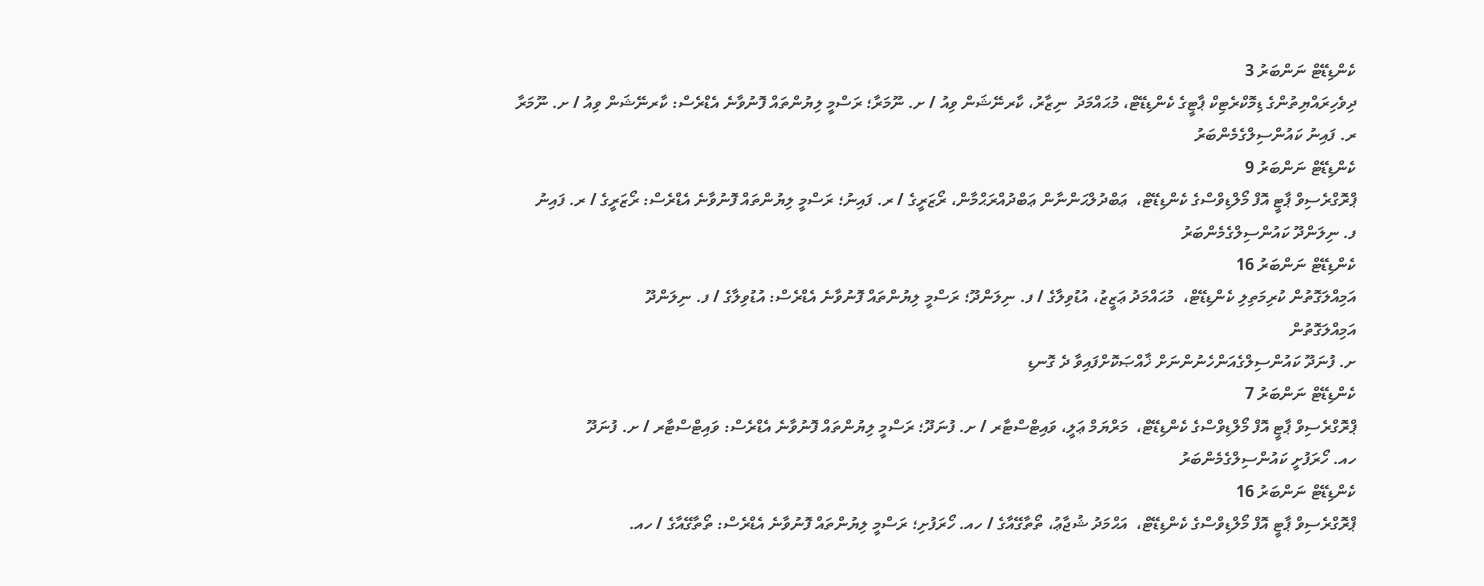ކެންޑިޑޭޓް ނަންބަރު 3
ދިވެހިރައްޔިތުންގެ ޑިމޮކްރެޓިކް ޕާޓީގެ ކެންޑިޑޭޓް، މުޙައްމަދު  ނިޒާރު، ކާރނޭޝަން ވިއު / ށ. ނޫމަރާ؛ ރަސްމީ ލިޔުންތައް ފޮނުވާނެ އެޑްރެސް: ކާރނޭޝަން ވިއު / ށ. ނޫމަރާ
ރ. ފައިނު ކައުންސިލްގެމެންބަރު
ކެންޑިޑޭޓް ނަންބަރު 9
ޕްރޮގްރެސިވް ޕާޓީ އޮފް މޯލްޑިވްސްގެ ކެންޑިޑޭޓް،  ޢަބްދުލްޙަންނާން ޢަބްދުއްރަޙްމާން، ރޯޒަރީގެ / ރ. ފައިނު؛ ރަސްމީ ލިޔުންތައް ފޮނުވާނެ އެޑްރެސް: ރޯޒަރީގެ / ރ. ފައިނު
ފ. ނިލަންދޫ ކައުންސިލްގެމެންބަރު
ކެންޑިޑޭޓް ނަންބަރު 16
އަމިއްލަގޮތުން ކުރިމަތިލި ކެންޑިޑޭޓް،  މުޙައްމަދު ޢަޒީޒު، އުޑުވިލާގެ / ފ. ނިލަންދޫ؛ ރަސްމީ ލިޔުންތައް ފޮނުވާނެ އެޑްރެސް: އުޑުވިލާގެ / ފ. ނިލަންދޫ
އަމިއްލަގޮތުން
ށ. ފުނަދޫ ކައުންސިލްގެއަންހެނުންނަށް ޚާއްޞަކޮށްފައިވާ ދެ ގޮނޑި
ކެންޑިޑޭޓް ނަންބަރު 7
ޕްރޮގްރެސިވް ޕާޓީ އޮފް މޯލްޑިވްސްގެ ކެންޑިޑޭޓް،  މަރްޔަމް ޢަލީ، ވައިޓްސްޓާރ / ށ. ފުނަދޫ؛ ރަސްމީ ލިޔުންތައް ފޮނުވާނެ އެޑްރެސް: ވައިޓްސްޓާރ / ށ. ފުނަދޫ
ހއ. ހޯރަފުށީ ކައުންސިލްގެމެންބަރު
ކެންޑިޑޭޓް ނަންބަރު 16
ޕްރޮގްރެސިވް ޕާޓީ އޮފް މޯލްޑިވްސްގެ ކެންޑިޑޭޓް،  އަޙްމަދު ޝުޖާޢު، ތޯތާގޭއާގެ / ހއ. ހޯރަފުށި؛ ރަސްމީ ލިޔުންތައް ފޮނުވާނެ އެޑްރެސް: ތޯތާގޭއާގެ / ހއ.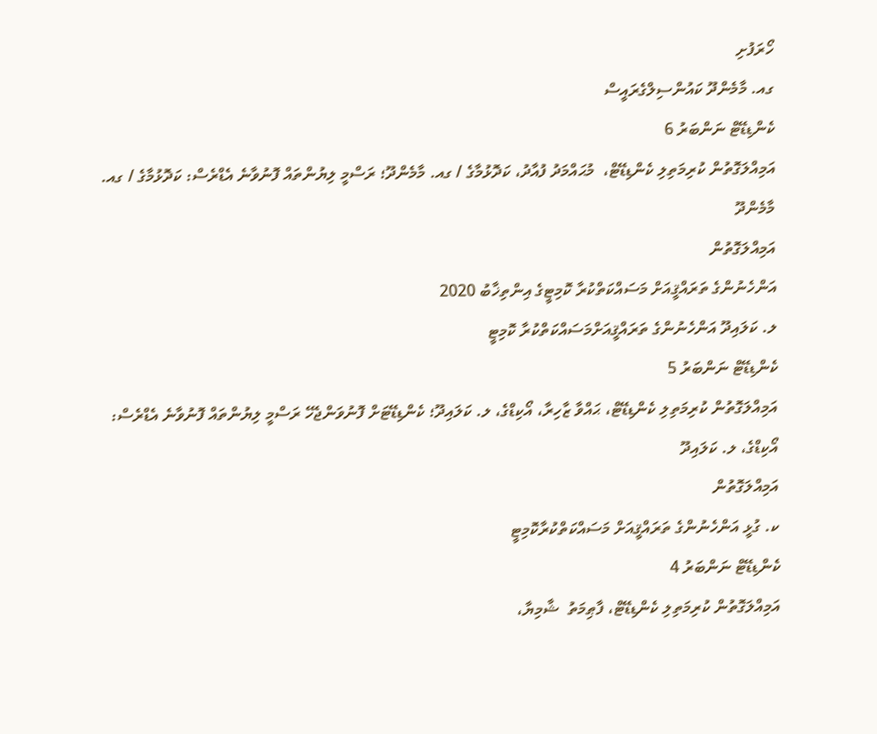ހޯރަފުށި
ގއ. މާމެންދޫ ކައުންސިލްގެރައީސް
ކެންޑިޑޭޓް ނަންބަރު 6
އަމިއްލަގޮތުން ކުރިމަތިލި ކެންޑިޑޭޓް،  މުޙައްމަދު ފުއާދު، ކަދޮޅުމާގެ / ގއ. މާމެންދޫ؛ ރަސްމީ ލިޔުންތައް ފޮނުވާނެ އެޑްރެސް: ކަދޮޅުމާގެ / ގއ. މާމެންދޫ
އަމިއްލަގޮތުން
އަންހެނުންގެ ތަރައްޤީއަށް މަސައްކަތްކުރާ ކޮމިޓީގެ އިންތިޚާބު 2020
ލ. ކަލައިދޫ އަންހެނުންގެ ތަރައްޤީއަށްމަސައްކަތްކުރާ ކޮމިޓީ
ކެންޑިޑޭޓް ނަންބަރު 5
އަމިއްލަގޮތުން ކުރިމަތިލި ކެންޑިޑޭޓް، ޙައްވާ ޒާހިރާ، އޯކިޑްގެ، ލ. ކަލައިދޫ؛ ކެންޑިޑޭޓަށް ފޮނުވަންޖެހޭ ރަސްމީ ލިޔުންތައް ފޮނުވާނެ އެޑްރެސް: އޯކިޑްގެ، ލ. ކަލައިދޫ
އަމިއްލަގޮތުން
ކ. ގުޅީ އަންހެނުންގެ ތަރައްޤީއަށް މަސައްކަތްކުރާކޮމިޓީ
ކެންޑިޑޭޓް ނަންބަރު 4
އަމިއްލަގޮތުން ކުރިމަތިލި ކެންޑިޑޭޓް، ފާޠިމަތު  ޝާމިޔާ،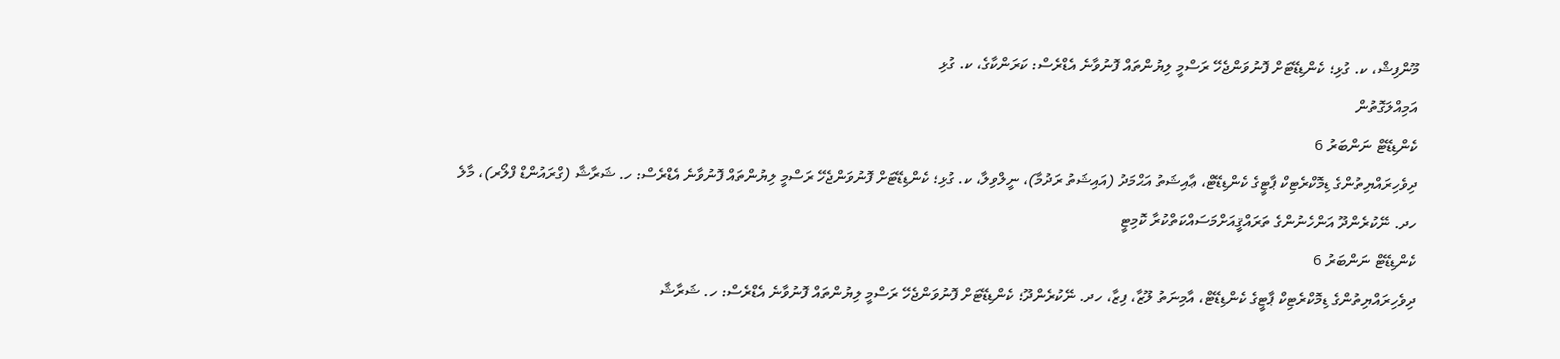މޫންފިޝް، ކ. ގުޅި؛ ކެންޑިޑޭޓަށް ފޮނުވަންޖެހޭ ރަސްމީ ލިޔުންތައް ފޮނުވާނެ އެޑްރެސް: ކަރަންކާގެ، ކ. ގުޅި
އަމިއްލަގޮތުން
ކެންޑިޑޭޓް ނަންބަރު 6
ދިވެހިރައްޔިތުންގެ ޑިމޮކްރެޓިކް ޕާޓީގެ ކެންޑިޑޭޓް، ޢާއިޝަތު އަޙްމަދު (އައިޝަތު ރަދުމާ)، ނީލްވިލާ، ކ. ގުޅި؛ ކެންޑިޑޭޓަށް ފޮނުވަންޖެހޭ ރަސްމީ ލިޔުންތައް ފޮނުވާނެ އެޑްރެސް: ހ. ޝަރާޝާ (ގްރައުންޑް ފްލޯރ)، މާލެ
ހދ. ނޭކުރެންދޫ އަންހެނުންގެ ތަރައްޤީއަށްމަސައްކަތްކުރާ ކޮމިޓީ
ކެންޑިޑޭޓް ނަންބަރު 6
ދިވެހިރައްޔިތުންގެ ޑިމޮކްރެޓިކް ޕާޓީގެ ކެންޑިޑޭޓް، އާމިނަތު ލޫޒާ، ފިޒާ، ހދ. ނޭކުރެންދޫ؛ ކެންޑިޑޭޓަށް ފޮނުވަންޖެހޭ ރަސްމީ ލިޔުންތައް ފޮނުވާނެ އެޑްރެސް: ހ. ޝަރާޝާ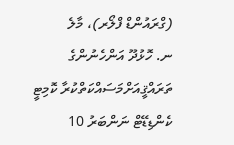(ގްރައުންޑް ފްލޯރ)، މާލެ
ނ. ހޮޅުދޫ އަންހެނުންގެ ތަރައްޤީއަށްމަސައްކަތްކުރާ ކޮމިޓީ
ކެންޑިޑޭޓް ނަންބަރު 10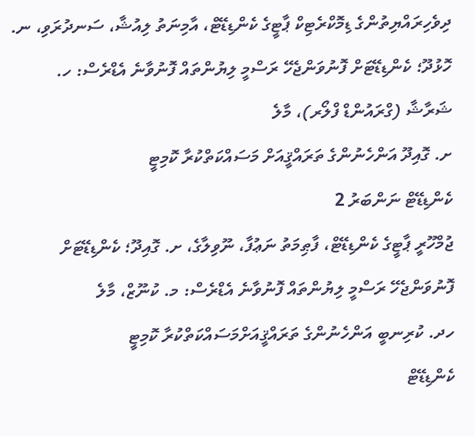ދިވެހިރައްޔިތުންގެ ޑިމޮކްރެޓިކް ޕާޓީގެ ކެންޑިޑޭޓް، އާމިނަތު ލިއުޝާ، ސަނދުރަވި، ނ. ހޮޅުދޫ؛ ކެންޑިޑޭޓަށް ފޮނުވަންޖެހޭ ރަސްމީ ލިޔުންތައް ފޮނުވާނެ އެޑްރެސް: ހ. ޝަރާޝާ (ގްރައުންޑް ފްލޯރ)، މާލެ
ށ. ގޮއިދޫ އަންހެނުންގެ ތަރައްޤީއަށް މަސައްކަތްކުރާ ކޮމިޓީ
ކެންޑިޑޭޓް ނަންބަރު 2
ޖުމްހޫރީ ޕާޓީގެ ކެންޑިޑޭޓް، ފާޠިމަތު ނަޢުފާ، ނޫވިލާގެ، ށ. ގޮއިދޫ؛ ކެންޑިޑޭޓަށް ފޮނުވަންޖެހޭ ރަސްމީ ލިޔުންތައް ފޮނުވާނެ އެޑްރެސް: މ. ކުނޫޒް، މާލެ
ހދ. ކުރިނބީ އަންހެނުންގެ ތަރައްޤީއަށްމަސައްކަތްކުރާ ކޮމިޓީ
ކެންޑިޑޭޓް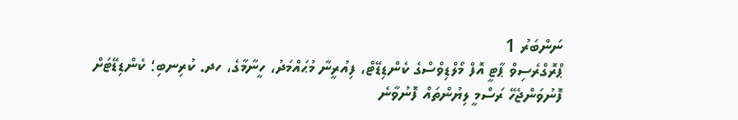ނަންބަރު 1
ޕްރޮގްރެސިވް ޕާޓީ އޮފް މޯލްޑިވްސްގެ ކެންޑިޑޭޓް، ފިއުރީނާ މުޙައްމަދު، ހީނާމާގެ، ހދ. ކުރިނބި؛ ކެންޑިޑޭޓަށް ފޮނުވަންޖެހޭ ރަސްމީ ލިޔުންތައް ފޮނުވާނެ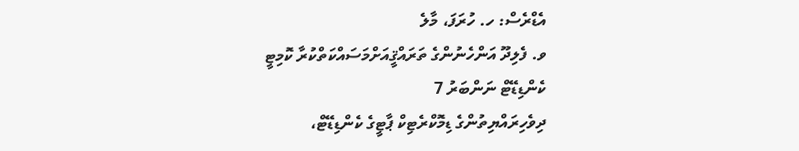އެޑްރެސް: ހ. ހުރަފަ، މާލެ
ވ. ފެލިދޫ އަންހެނުންގެ ތަރައްޤީއަށްމަސައްކަތްކުރާ ކޮމިޓީ
ކެންޑިޑޭޓް ނަންބަރު 7
ދިވެހިރައްޔިތުންގެ ޑިމޮކްރެޓިކް ޕާޓީގެ ކެންޑިޑޭޓް،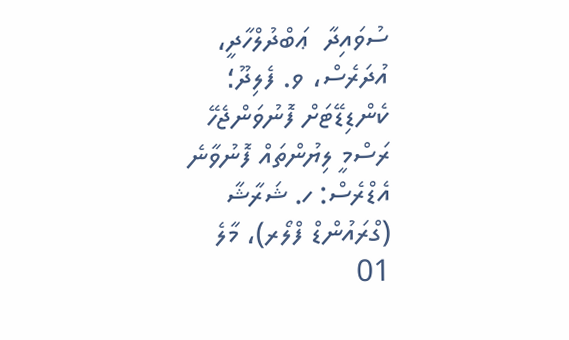ސުވައިދާ  ޢަބްދުލްހާދީ، އުދަރެސް، ވ. ފެލިދޫ؛ ކެންޑިޑޭޓަށް ފޮނުވަންޖެހޭ ރަސްމީ ލިޔުންތައް ފޮނުވާނެ އެޑްރެސް: ހ. ޝަރާޝާ (ގްރައުންޑް ފްލޯރ)، މާލެ
01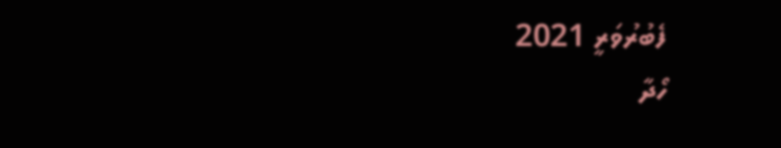ފެބުރުވަރީ 2021
ހޯދާ